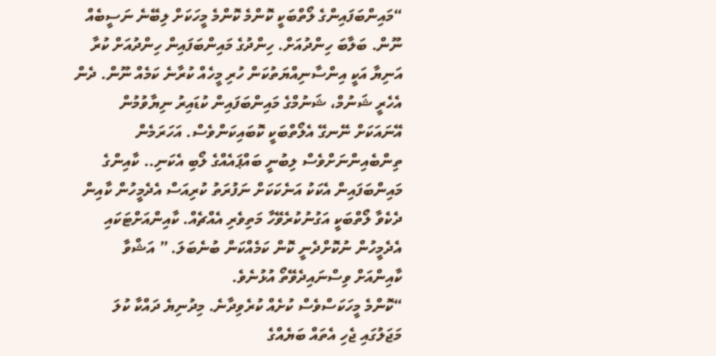“މައިންބަފައިންގެ ލޯތްބަކީ ކޮންމެ ކޮންމެ މީހަކަށް ލިބޭނެ ނަސީބެއް ނޫން. ބަލާބަ ހިންދުއަށް. ހިންދުގެ މައިންބަފައިން ހިންދުއަށް ކުރާ އަނިޔާ އަކީ އިންސާނިއްޔަތުކަން ހުރި މީހެއް ކުރާނެ ކަމެއް ނޫން. ދެން އެހެރީ ޝަނުމް، ޝަނުމްގެ މައިންބަފައިން ކުޑައިރު ނިޔާވުމުން އޭނައަކަށް ނޭނގޭ އެލޯތްބަކީ ކޮބައިކަންވެސް. އަހަރަމެން ތިންބެއިންނަށްވެސް ލިބުނީ ބައްޕައެއްގެ ލޯބި އެކަނި.. ކާއިންގެ މައިންބަފައިން އެކަކު އަނެކަކަށް ނަފުރަތު ކުރިއަސް އެދެމީހުން ކާއިން ދެކެވާ ލޯތްބަކީ އަގުނުކުރެވޭހާ މަތިވެރި އެއްޗެއް. ކާއިންއަށްޓަކައި އެދެމީހުން ނުކޮށްދެނީ ކޮން ކަމެއްކަން ބުނެބަލަ. ” އަޝްވާ ކާއިންއަށް ވިސްނައިދެވޭތޯ އުޅުނެވެ.
“ކޮންމެ މީހަކަސްވެސް ކުށެއް ކުރެވިދާނެ. މިދުނިޔެ ދައްކާ ކުލަ މަޖަލުގައި ޖެހި އެތައް ބަޔެއްގެ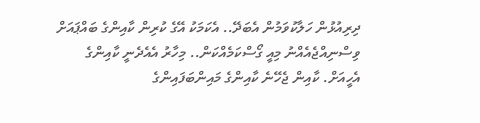ދިރިއުޅުން ހަލާކުވަމުން އެބަދޭ.. އެކަމަކު އޭގެ ކުރިން ކާއިންގެ ބައްޕައަށް ވިސްނިއްޖެއެއްނު މިއީ ގޯސްކަމެއްކަން.. މިހާރު އެއެދެނީ ކާއިންގެ އެހީއަށް. ކާއިން ޖެހޭނެ ކާއިންގެ މައިންބަފައިންގެ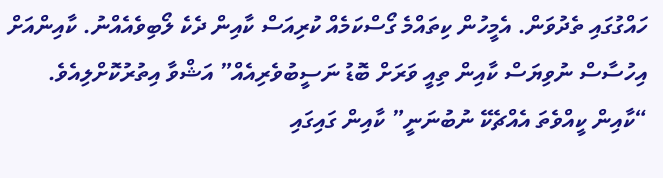ހައްގުގައި ތެދުވަން. އެމީހުން ކިތައްމެ ގޯސްކަމެއް ކުރިއަސް ކާއިން ދެކެ ލޯބިވެއެއްނު. ކާއިންއަށް އިހުސާސް ނުވިޔަސް ކާއިން ތިއީ ވަރަށް ބޮޑު ނަސީބުވެރިއެއް” އަޝްވާ އިތުރުކޮށްލިއެވެ.
“ކާއިން ކީއްވެތަ އެއްޗެކޭ ނުބުނަނީ” ކާއިން ގައިގައި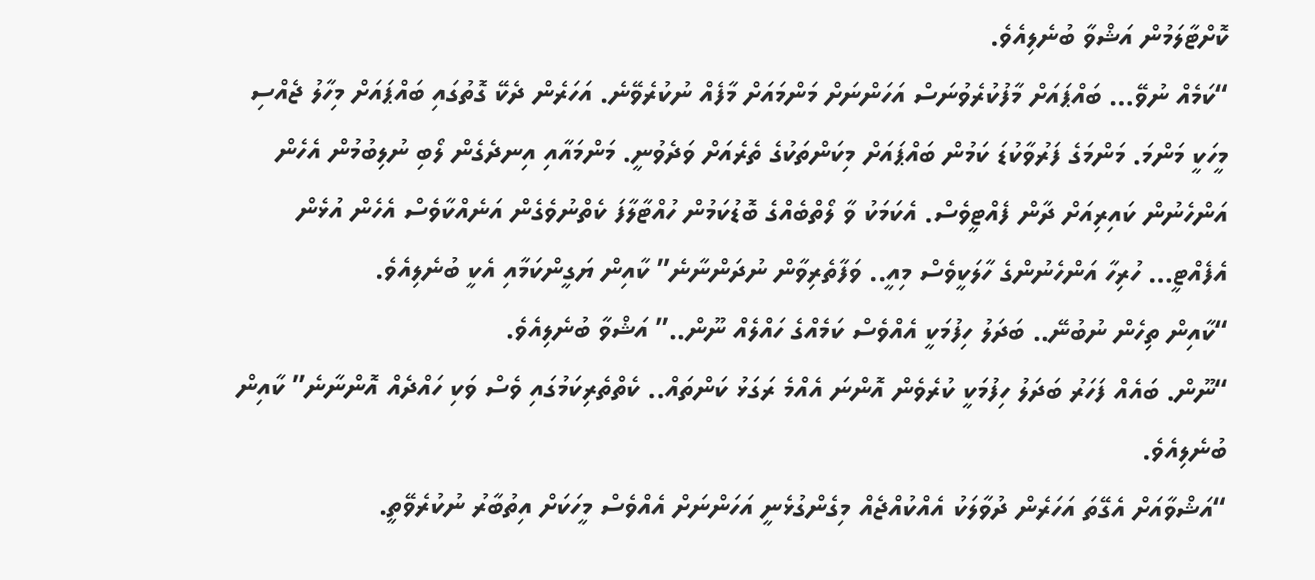ކޮށްޓާލަމުން އަޝްވާ ބުނެލިއެވެ.
“ކަމެއް ނުވޭ… ބައްޕައަށް މާފުކުރެވުނަސް އަހަންނަށް މަންމައަށް މާފެއް ނުކުރެވޭނެ. އަހަރެން ދެކޭ ގޮތުގައި ބައްޕައަށް މިހާލު ޖެއްސި މީހަކީ މަންމަ. މަންމަގެ ފަރުވާކުޑަ ކަމުން ބައްޕައަށް މިކަންތަކުގެ ތެރެއަށް ވަދެވުނީ. މަންމައާއި އިނދެގެން ލޯބި ނުލިބުމުން އެހެން އަންހެނުން ކައިރިއަށް ދާން ފެއްޓީވެސް. އެކަމަކު ވާ ލޯތްބެއްގެ ބޮޑުކަމުން ހުއްޓާލާފަ ކެތްނުވެގެން އަނެއްކާވެސް އެހެން އުޅެން އެފެއްޓީ… ހުރިހާ އަންހެނުންގެ ހާލަކީވެސް މިއީ.. ވަފާތެރިވާން ނުދަންނާނެ” ކާއިން ޔަގީންކަމާއި އެކީ ބުނެލިއެވެ.
“ކާއިން ތިހެން ނުބުނޭ.. ބަދަލު ހިފުމަކީ އެއްވެސް ކަމެއްގެ ހައްލެއް ނޫން..” އަޝްވާ ބުނެލިއެވެ.
“ނޫން. ބައެއް ފަހަރު ބަދަލު ހިފުމަކީ ކުރެވެން އޮންނަ އެއްމެ ރަގަޅު ކަންތައް.. ކެތްތެރިކަމުގައި ވެސް ވަކި ހައްދެއް އޮންނާނެ” ކާއިން ބުނެލިއެވެ.
“އަޝްވާއަށް އެގޭތަ އަހަރެން ދުވާލަކު އެއްކުއްޖެއް މިގެންގުޅެނީ އަހަންނަށް އެއްވެސް މީހަކަށް އިތުބާރު ނުކުރެވޭތީ.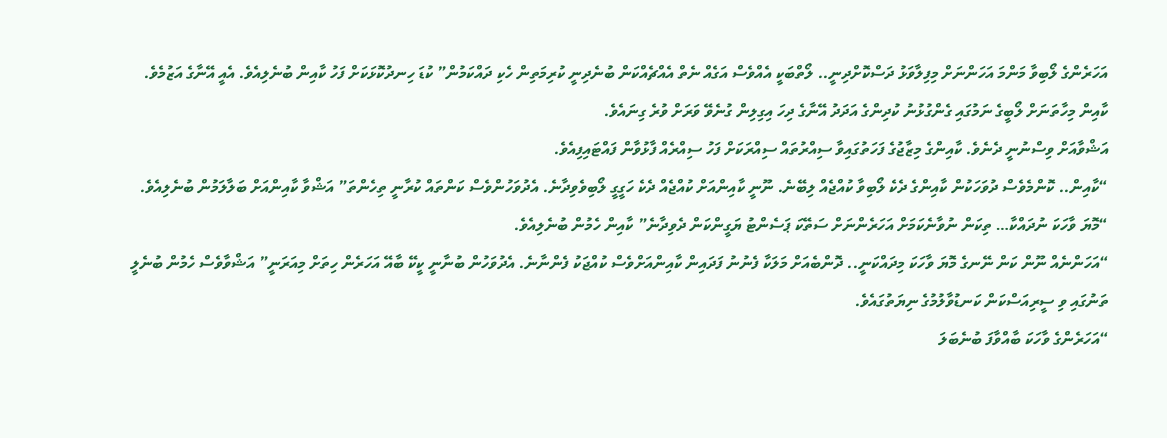އަހަރެންގެ ލޯބިވާ މަންމަ އަހަންނަށް މިފިލާވަޅު ދަސްކޮށްދިނީ.. ލޯތްބަކީ އެއްވެސް އަގެއް ނެތް އެއްޗެއްކަން ބުނެދިނީ ކުރިމަތިން ހެކި ދައްކަމުން” ކުޑަ ހިނދުކޮޅަކަށް ފަހު ކާއިން ބުނެލިއެވެ. އެއީ އޭނާގެ އަޒުމެވެ. ކާއިން މިހާތަނަށް ލޯބީގެ ނަމުގައި ގެންގުޅުނު ކުދިންގެ އަދަދު އޭނާގެ ދިހަ އިގިލިން ގުނެވޭ ވަރަށް ވުރެ ގިނައެވެ.
އަޝްވާއަށް ވިސްނުނީ ދެނެވެ. ކާއިންގެ މިޒާޖުގެ ފަހަތުގައިވާ ސިއްރުތައް ސިއްރަކަށް ފަހު ސިއްރެއް ފާޅުވާން ފައްޓައިފިއެވެ.
“ކާއިން.. ކޮންމެވެސް ދުވަހަކުން ކާއިންގެ ދެކެ ލޯބިވާ ކުއްޖެއް ލިބޭނެ. ނޫނީ ކާއިންއަށް ކުއްޖެއް ދެކެ ހަގީގީ ލޯބިވެވިދާނެ. އެދުވަހުންވެސް ކަންތައް ކުރާނީ ތިހެންތަ” އަޝްވާ ކާއިންއަށް ބަލާލަމުން ބުނެލިއެވެ.
“މޮޔަ ވާހަކަ ނުދައްކާ… ތިކަން ނުވާނެކަމަށް އަހަރެންނަށް ސަތޭކަ ޕަސެންޓު ޔަގީންކަން ދެވިދާނެ” ކާއިން ހެމުން ބުނެލިއެވެ.
“އަހަންނެއް ނޫން ކަން ނޭނގެ މޮޔަ ވާހަކަ މިދައްކަނީ.. ދޮންބެއަށް މަލަކާ ފެނުނު ފަދައިން ކާއިންއަށްވެސް ކުއްޖަކު ފެންނާނެ. އެދުވަހުން ބުނާނީ ކީކޭ ބާއޭ އަހަރެން ހިތަށް މިއަރަނީ” އަޝްވާވެސް ހެމުން ބުނެލީ ތަނުގައި ވި ސީރިއަސްކަން ކަނޑުވާލުމުގެ ނިޔަތުގައެވެ.
“އަހަރެންގެ ވާހަކަ ބާއްވާފަ ބުނެބަލަ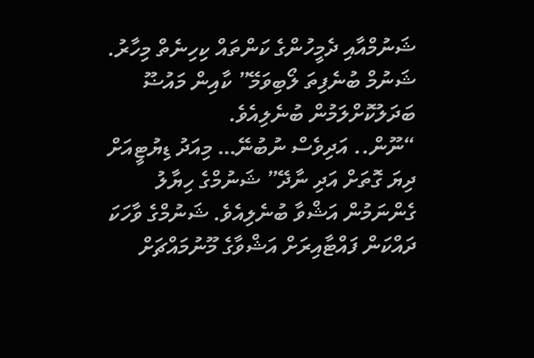ޝަނުމްއާއި ދެމީހުންގެ ކަންތައް ކިހިނެތް މިހާރު. ޝަނުމް ބުނެފިތަ ލޯބިވަމޭ” ކާއިން މައުޟޫ ބަދަލުކޮށްލަމުން ބުނެލިއެވެ.
“ނޫން.. އަދިވެސް ނުބުނޭ… މިއަދު ޑިޔުޓީއަށް ދިޔަ ގޮތަށް އަދި ނާދޭ” ޝަނުމްގެ ހިޔާލު ގެންނަމުން އަޝްވާ ބުނެލިއެވެ. ޝަނުމްގެ ވާހަކަ ދައްކަން ފައްޓާއިރަށް އަޝްވާގެ މޫނުމައްޗަށް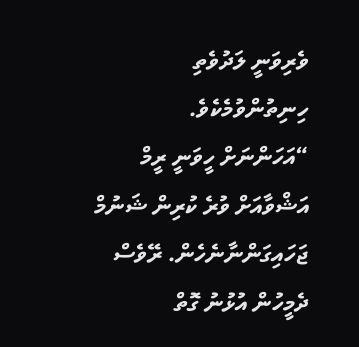ވެރިވަނީ ލަދުވެތި ހިނިތުންވުމެކެވެ.
“އަހަންނަށް ހީވަނީ ރީމް އަޝްވާއަށް ވުރެ ކުރިން ޝަނުމް ޖަހައިގަންނާނެހެން. ރޭވެސް ދެމީހުން އުޅުނު ގޮތް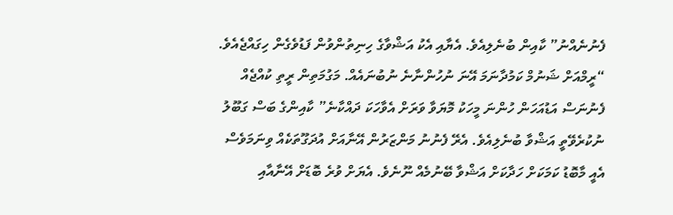ފެނުނެއްނު” ކާއިން ބުނެލިއެވެ. އެޔާއި އެކު އަޝްވާގެ ހިނިތުންވުން ފަޑުވެގެން ހިގައްޖެއެވެ.
“ރީމްއަށް ޝަނުމް ކަމުދާނަމަ އޭނަ ނުހުންނާނެ ނުބުނައެއް. މަގުމަތިން ރީތި ކުއްޖެއް ފެނުނަސް އަޑުއަހަން ހުންނަ މީހަކު މޮޔަވާ ވަރަށް އެވާހަކަ ދައްކާނެ” ކާއިންގެ ބަސް ގަބޫލު ނުކުރެވޭތީ އަޝްވާ ބުނެލިއެވެ. އެރޭ ފެނުނު މަންޒަރުން އޭނާއަށް އުދަގޫތަކެއް ވިނަމަވެސް އެއީ މާބޮޑު ކަމަކަށް ހަދާކަށް އަޝްވާ ބޭނުމެއް ނޫނެވެ. އެޔަށް ވުރެ ބޮޑަށް އޭނާއާއި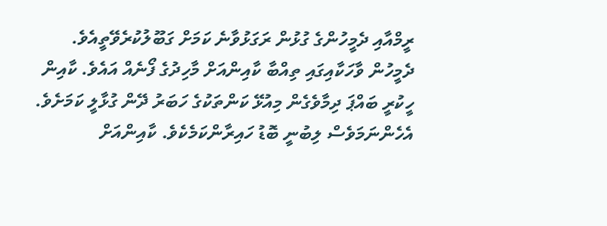ރީމްއާއި ދެމީހުންގެ ގުޅުން ރަގަޅުވާނެ ކަމަށް ގަބޫލުކުރެވޭތީއެވެ.
ދެމީހުން ވާހަކާއިގައި ތިއްބާ ކާއިންއަށް މާހިދުގެ ފޯނެއް އައެވެ. ކާއިން ހީކުރީ ބައްޕަ ދިމާވެގެން މިއުޅޭ ކަންތަކުގެ ހަބަރު ދޭން ގުޅާލީ ކަމަށެވެ. އެހެންނަމަވެސް ލިބުނީ ބޮޑު ހައިރާންކަމެކެވެ. ކާއިންއަށް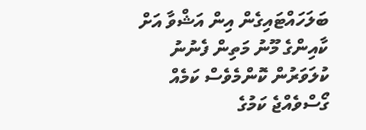ބަލަހައްޓައިގެން އިން އަޝްވާ އަށް ކާއިންގެ މޫނު މަތިން ފެނުނު ކުލަވަރުން ކޮންމެވެސް ކަމެއް ގޯސްވެއްޖެ ކަމުގެ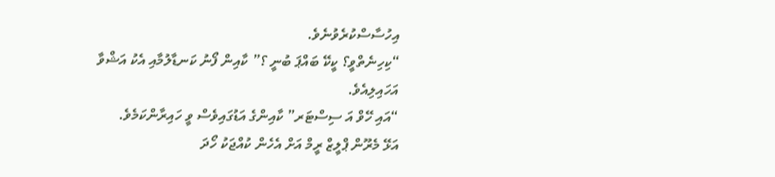އިހުސާސްކުރެވުނެވެ.
“ކިހިނެތްވީ؟ ކީކޭ ބައްޕަ ބުނީ ؟” ކާއިން ފޯނު ކަނޑާލުމާއި އެކު އަޝްވާ އަހައިލިއެވެ.
“އައި ހޭވް އަ ސިސްޓަރ” ކާއިންގެ އަޑުގައިވެސް ވީ ހައިރާންކަމެވެ.
އަޅޭ މެރޫން ޕްލީޒް ރީމް އަށް އެހެން ކުއްޖަކު ހޯދަ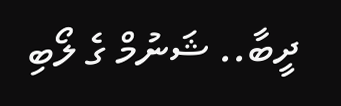ދީބާ.. ޝަނުމް ގެ ލޯބި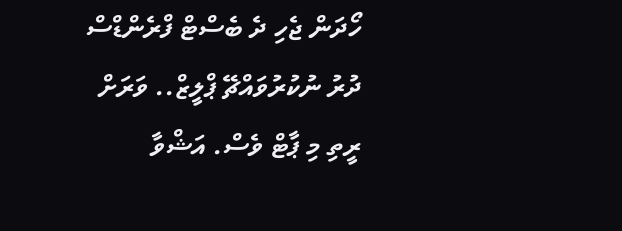ހޯދަން ޖެހި ދެ ބެސްޓް ފްރެންޑްސް ދުރު ނުކުރުވައްޗޭ ޕްލީޒް.. ވަރަށް ރީތި މި ޕާޓް ވެސް. އަޝްވާ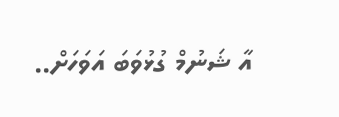އާ ޝަނުމް ގުޅުވަބަ އަވަހަށް..